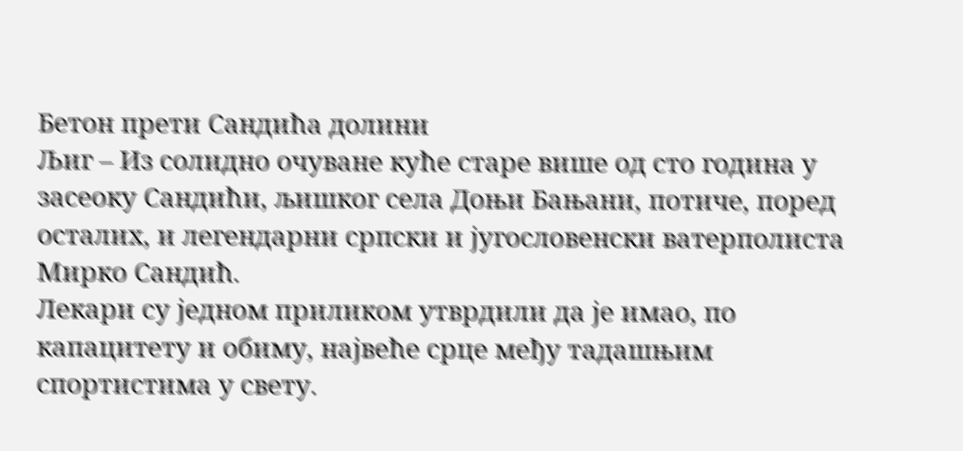Бетон прети Сандића долини
Љиг – Из солидно очуване куће старе више од сто година у засеоку Сандићи, љишког села Доњи Бањани, потиче, поред осталих, и легендарни српски и југословенски ватерполиста Мирко Сандић.
Лекари су једном приликом утврдили да је имао, по капацитету и обиму, највеће срце међу тадашњим спортистима у свету.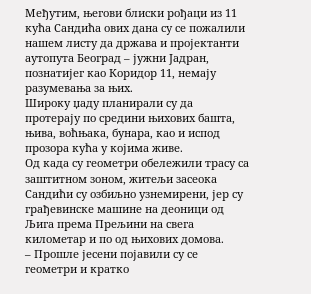Међутим, његови блиски рођаци из 11 кућа Сандића ових дана су се пожалили нашем листу да држава и пројектанти аутопута Београд – јужни Јадран, познатијег као Коридор 11, немају разумевања за њих.
Широку џаду планирали су да протерају по средини њихових башта, њива, воћњака, бунара, као и испод прозора кућа у којима живе.
Од када су геометри обележили трасу са заштитном зоном, житељи засеока Сандићи су озбиљно узнемирени, јер су грађевинске машине на деоници од Љига према Прељини на свега километар и по од њихових домова.
– Прошле јесени појавили су се геометри и кратко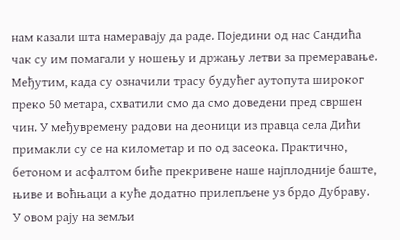нам казали шта намеравају да раде. Поједини од нас Сандића чак су им помагали у ношењу и држању летви за премеравање. Међутим, када су означили трасу будућег аутопута широког преко 50 метара, схватили смо да смо доведени пред свршен чин. У међувремену радови на деоници из правца села Дићи примакли су се на километар и по од засеока. Практично, бетоном и асфалтом биће прекривене наше најплодније баште, њиве и воћњаци а куће додатно прилепљене уз брдо Дубраву. У овом рају на земљи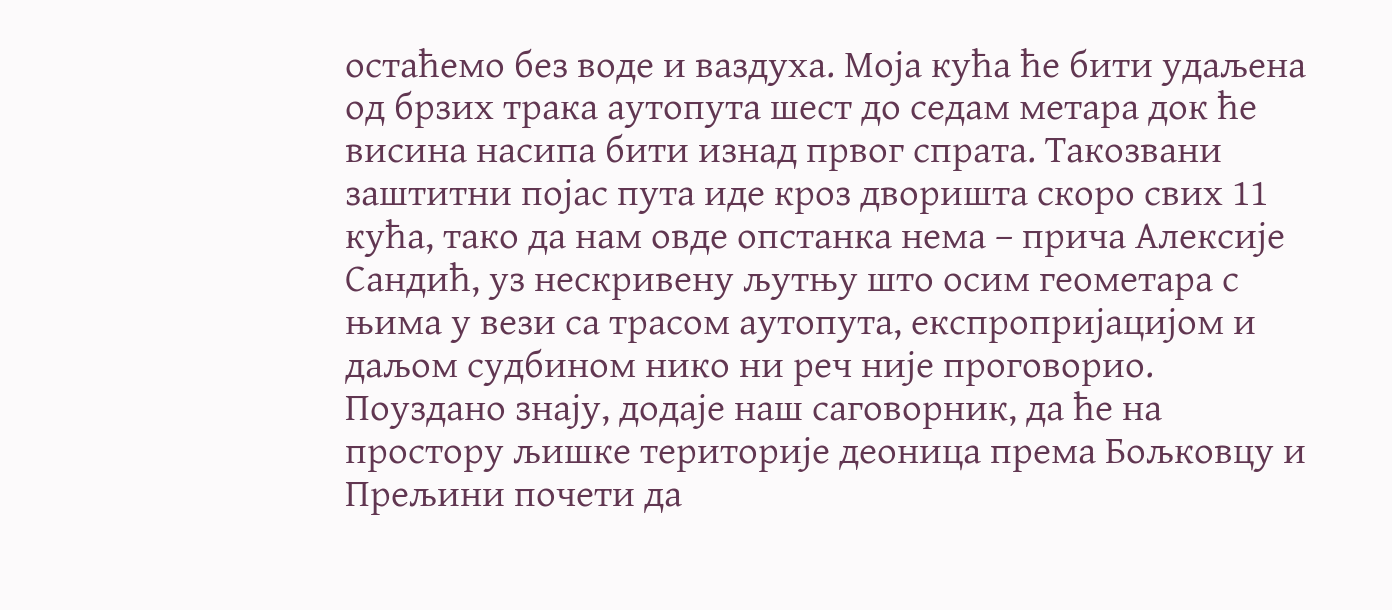остаћемо без воде и ваздуха. Моја кућа ће бити удаљена од брзих трака аутопута шест до седам метара док ће висина насипа бити изнад првог спрата. Такозвани заштитни појас пута иде кроз дворишта скоро свих 11 кућа, тако да нам овде опстанка нема – прича Алексије Сандић, уз нескривену љутњу што осим геометара с њима у вези са трасом аутопута, експропријацијом и даљом судбином нико ни реч није проговорио.
Поуздано знају, додаје наш саговорник, да ће на простору љишке територије деоница према Бољковцу и Прељини почети да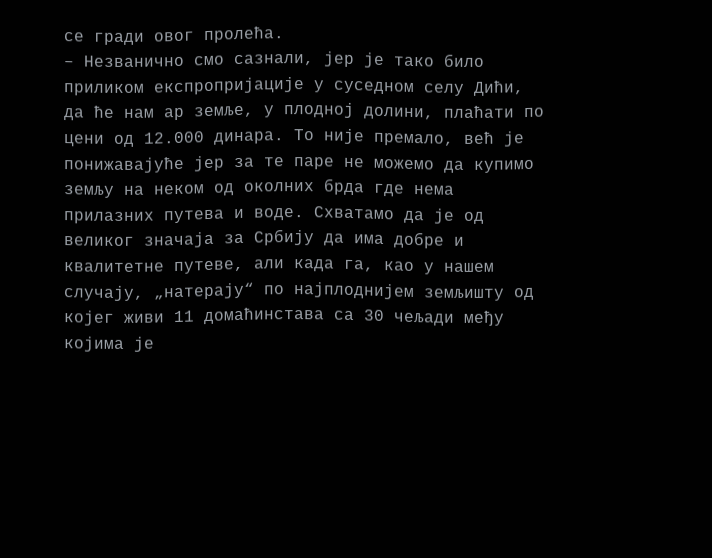се гради овог пролећа.
– Незванично смо сазнали, јер је тако било приликом експропријације у суседном селу Дићи, да ће нам ар земље, у плодној долини, плаћати по цени од 12.000 динара. То није премало, већ је понижавајуће јер за те паре не можемо да купимо земљу на неком од околних брда где нема прилазних путева и воде. Схватамо да је од великог значаја за Србију да има добре и квалитетне путеве, али када га, као у нашем случају, „натерају“ по најплоднијем земљишту од којег живи 11 домаћинстава са 30 чељади међу којима је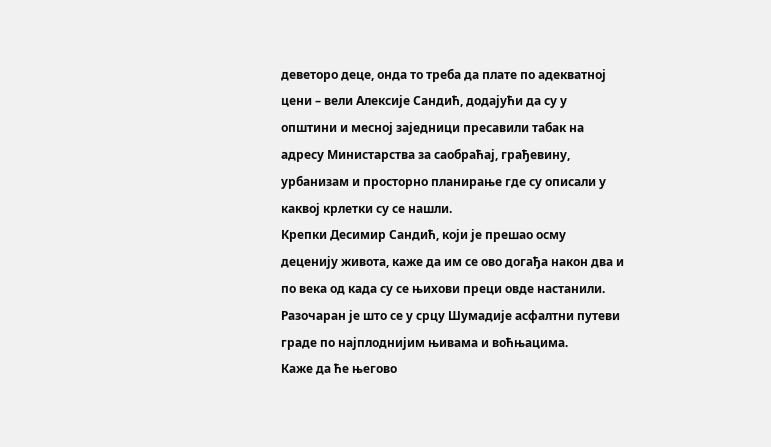деветоро деце, онда то треба да плате по адекватној цени – вели Алексије Сандић, додајући да су у општини и месној заједници пресавили табак на адресу Министарства за саобраћај, грађевину, урбанизам и просторно планирање где су описали у каквој крлетки су се нашли.
Крепки Десимир Сандић, који је прешао осму деценију живота, каже да им се ово догађа након два и по века од када су се њихови преци овде настанили. Разочаран је што се у срцу Шумадије асфалтни путеви граде по најплоднијим њивама и воћњацима.
Каже да ће његово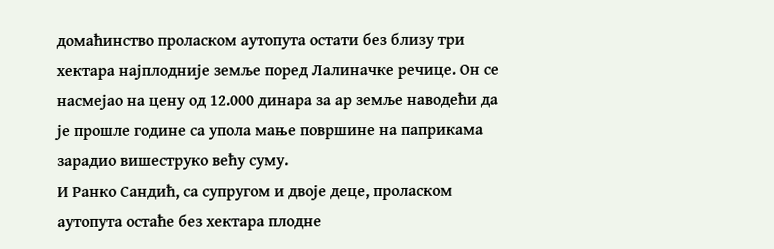домаћинство проласком аутопута остати без близу три хектара најплодније земље поред Лалиначке речице. Он се насмејао на цену од 12.000 динара за ар земље наводећи да је прошле године са упола мање површине на паприкама зарадио вишеструко већу суму.
И Ранко Сандић, са супругом и двоје деце, проласком аутопута остаће без хектара плодне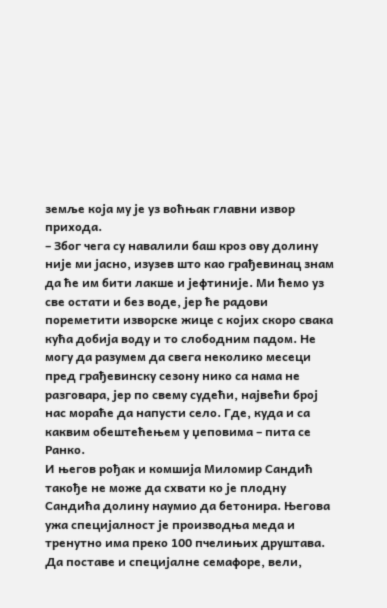земље која му је уз воћњак главни извор прихода.
– Због чега су навалили баш кроз ову долину није ми јасно, изузев што као грађевинац знам да ће им бити лакше и јефтиније. Ми ћемо уз све остати и без воде, јер ће радови пореметити изворске жице с којих скоро свака кућа добија воду и то слободним падом. Не могу да разумем да свега неколико месеци пред грађевинску сезону нико са нама не разговара, јер по свему судећи, највећи број нас мораће да напусти село. Где, куда и са каквим обештећењем у џеповима – пита се Ранко.
И његов рођак и комшија Миломир Сандић такође не може да схвати ко је плодну Сандића долину наумио да бетонира. Његова ужа специјалност је производња меда и тренутно има преко 100 пчелињих друштава.
Да поставе и специјалне семафоре, вели,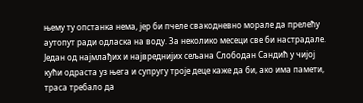њему ту опстанка нема, јер би пчеле свакодневно морале да прелећу аутопут ради одласка на воду. За неколико месеци све би настрадале.
Један од најмлађих и највреднијих сељана Слободан Сандић у чијој кући одраста уз њега и супругу троје деце каже да би, ако има памети, траса требало да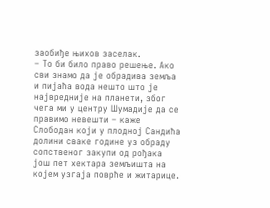заобиђе њихов заселак.
– То би било право решење. Ако сви знамо да је обрадива земља и пијаћа вода нешто што је највредније на планети, због чега ми у центру Шумадије да се правимо невешти – каже Слободан који у плодној Сандића долини сваке године уз обраду сопственог закупи од рођака још пет хектара земљишта на којем узгаја поврће и житарице.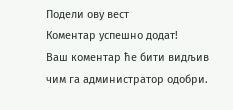Подели ову вест
Комeнтар успeшно додат!
Ваш комeнтар ћe бити видљив чим га администратор одобри.